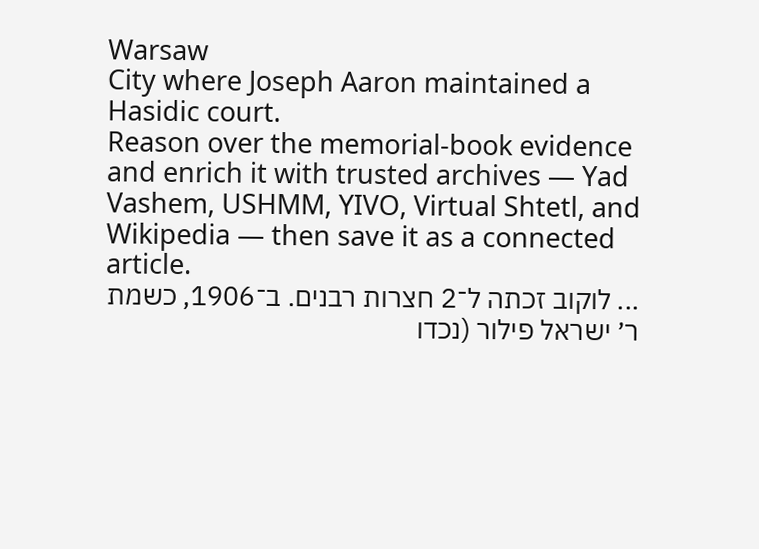Warsaw
City where Joseph Aaron maintained a Hasidic court.
Reason over the memorial-book evidence and enrich it with trusted archives — Yad Vashem, USHMM, YIVO, Virtual Shtetl, and Wikipedia — then save it as a connected article.
... לוקוב זכתה ל־2 חצרות רבנים. ב־1906, כשמת ר׳ ישראל פילור (נכדו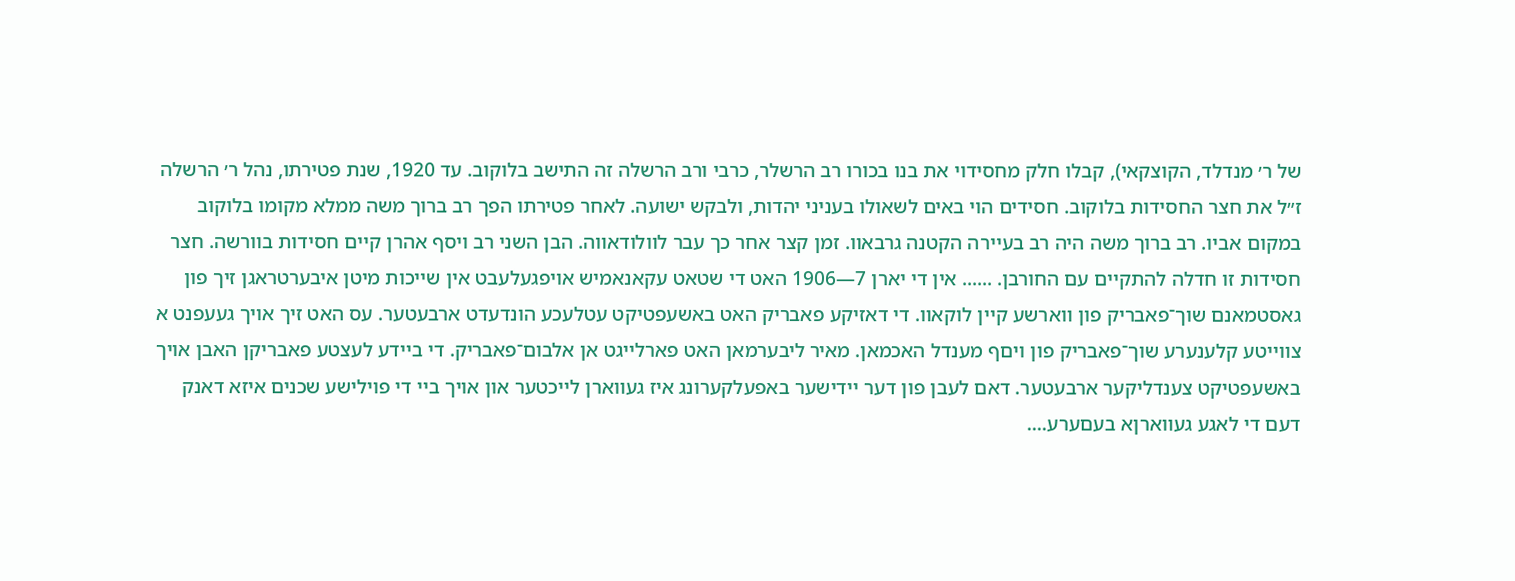של ר׳ מנדלד, הקוצקאי), קבלו חלק מחסידױ את בנו בכורו רב הרשלר, כרבי ורב הרשלה זה התישב בלוקוב. עד 1920, שנת פטירתו, נהל ר׳ הרשלה ז״ל את חצר החסידות בלוקוב. חסידים הױ באים לשאולו בעניני יהדות, ולבקש ישועה. לאחר פטירתו הפך רב ברוך משה ממלא מקומו בלוקוב במקום אביו. רב ברוך משה היה רב בעײרה הקטנה גרבאװ. זמן קצר אחר כך עבר לװלודאװה. הבן השני רב ױסף אהרן קײם חסידות בװרשה. חצר חסידות זו חדלה להתקײם עם החורבן. ...... אין די יארן 7—1906 האט די שטאט עקאנאמיש אויפגעלעבט אין שײכות מיטן איבערטראגן זיך פון גאסטמאנם שוך־פאבריק פון װארשע קײן לוקאװ. די דאזיקע פאבריק האט באשעפטיקט עטלעכע הונדעדט ארבעטער. עס האט זיך אויך געעפנט א צװײטע קלענערע שוך־פאבריק פון ױםף מענדל האכמאן. מאיר ליבערמאן האט פארלײגט אן אלבום־פאבריק. די בײדע לעצטע פאבריקן האבן אויך באשעפטיקט צענדליקער ארבעטער. דאם לעבן פון דער ײדישער באפעלקערונג איז געװארן לײכטער און אויך בײ די פוילישע שכנים איזא דאנק דעם די לאגע געװארןא בעםערע....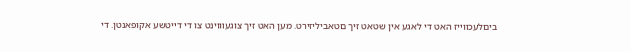ביםלעכװײז האט די לאגע אין שטאט זיך םטאביליזירט. מען האט זיך צוגעװוינט צו די דײטשע אקופאנטן. די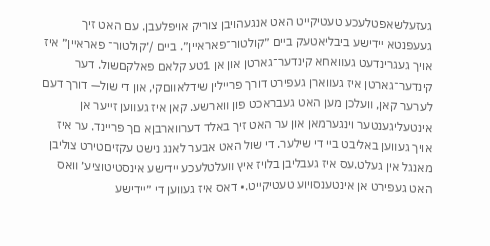געזעלשאפטלעכע טעטיקײט האט אנגעהויבן צוריק אויפלעבן. עם האט זיך געעפנטא ײדישע ביבליאטעק בײם ״קולטור־פאראײן״. בײם /׳קולטור־ פאראײן״ איז אויך געגרינדעט געװאחא קינדער־גארטן און אן 1טע קלאם פאלקםשול. דער קינדער־גארטן איז געװארן געפירט דורך פרײלין שידלאװםקי, און די שול— דורך דעם לערער קאן, װעלכן מען האט געבראכט פון װארשע. קאן איז געװען זײער אן אינטעליגענטער ױנגערמאן און ער האט זיך באלד דערװארבןא םך פרײנד. ער איז אויך געװען באליבט בײ די שילער. די שול האט אבער לאנג נישט עקזיםטירט צוליבן מאנגל אין געלט.עס איז געבליבן בלויז איץ װעלטלעכע ײדישע אינסטיטוציע׳ װאס האט געפירט אן אינטענסױוע טעטיקײט.• דאס איז געװען די ״ײדישע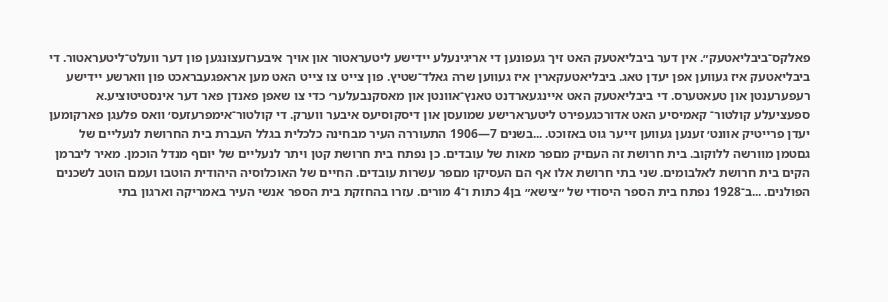פאלקס־ביבליאטעק״. אין דער ביבליאטעק האט זיך געפונען די אריגינעלע ײדישע ליטעראטור און אויך איבערזעצונגען פון דער װעלט־ליטעראטור. די ביבליאטעק איז געװען אפן יעדן טאג. ביבליאטעקארין איז געװען שרה גאלד־שטיץ. פון צײט צו צײט האט מען אראפגעבראכט פון װארשע ײדישע רעפערענטן און טעאטערס. די ביבליאטעק האט אײנגעארדנט טאנץ־אװנטן און מאסקנבעלער׳ כדי צו שאפן פאנדן פאר דער אינסטיטוציע.א ספעציעלע קולטור־ קאמיסיע האט אדורכגעפירט ליטערארישע שמועסן און דיסקוסיעס איבער װערק. די קולטור־אימפרעזעס׳ װאס פלעגן פארקומען יעדן פרײטיק אװנט׳ זענען געװען זײער גוט באזוכט. ...בשנים 7—1906 התעוררה העיר מבחינה כלכלית בגלל העברת בית החרושת לנעלײם של גםטמן מװרשה ללוקוב. בית חרושת זה העםיק מםפר מאות של עובדים. כן נפתח בית חרושת קטן ױתר לנעלײם של יוםף מנדל הוכמן. מאיר ליברמן הקים בית חרושת לאלבומים. שני בתי חרושת אלו אף הם העסיקו מםפר עשרות עובדים. החײם של האוכלוסיה היהודית הוטבו ועמם הוטב לשכנים הפולנים. ...ב־1928 נפתח בית הספר היסודי של ״צישא״ בן4 כתות ו־4 מורים. עזרו בהחזקת בית הספר אנשי העיר באמריקה וארגון בתי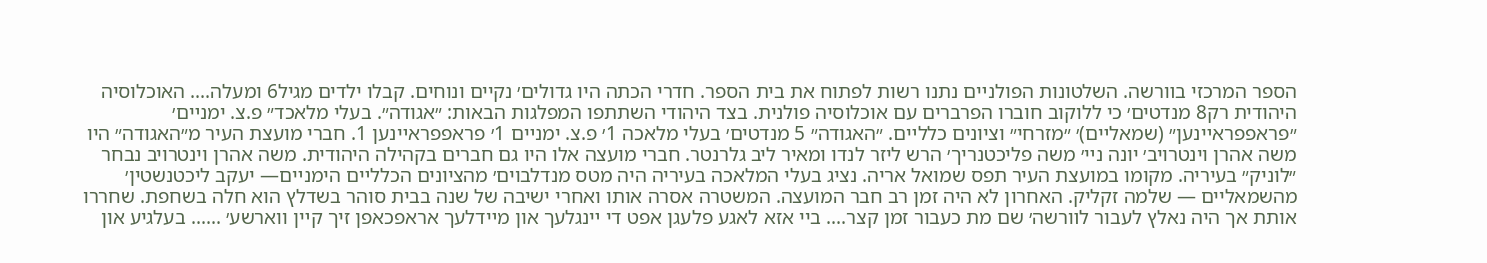הספר המרכזי בװרשה. השלטונות הפולנײם נתנו רשות לפתוח את בית הספר. חדרי הכתה היו גדולים׳ נקיים ונוחים. קבלו ילדים מגיל6 ומעלה.... האוכלוסיה היהודית רק8 מנדטים׳ כי ללוקוב חוברו הפרברים עם אוכלוסיה פולנית. בצד היהודי השתתפו המפלגות הבאות: ״אגודה״. בעלי מלאכד״ פ.צ. ימנײם׳ ״פראפפראײנען״ (שמאלײם)׳ ״מזרחי״ וציונים כללײם. ״האגודה״ 5 מנדטים׳ בעלי מלאכה 1׳ פ.צ. ימנײם 1׳ פראפפראײנען 1. חברי מועצת העיר מ״האגודה״ היו משה אהרן וינטרויב׳ יונה נײ׳ משה פליכטנריך׳ הרש ליזר לנדו ומאיר ליב גלרנטר. חברי מועצה אלו היו גם חברים בקהילה היהודית. משה אהרן וינטרויב נבחר ״לוניק״ בעיריה. מקומו במועצת העיר תפס שמואל אריה. נציג בעלי המלאכה בעיריה היה מטס מנדלבוים׳ מהציונים הכללײם הימנײם— יעקב ליכטנשטין׳ מהשמאליים — שלמה זקליק. האחרון לא היה זמן רב חבר המועצה. המשטרה אסרה אותו ואחרי ישיבה של שנה בבית סוהר בשדלץ הוא חלה בשחפת. שחררו אותת אך היה נאלץ לעבור לװרשה׳ שם מת כעבור זמן קצר.... ביי אזא לאגע פלעגן אפט די ײנגלעך און מײדלעך אראפכאפן זיך קײן ווארשע׳ ...... בעלגיע און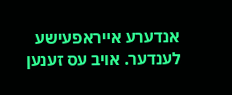אנדערע אײראפעישע לענדער. אויב עס זענען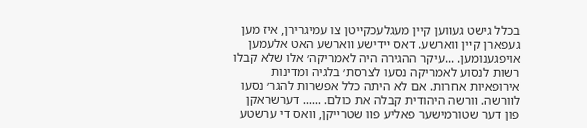בכלל גישט געװען קיין מעגלעכקײטן צו עמיגרירן, איז מען געפארן קײן װארשע. דאס ײדישע װארשע האט אלעמען אויפגענומען. ...עיקר ההגירה היה לאמריקה׳ אלו שלא קבלו רשות לנסוע לאמריקה נסעו לצרסת׳ בלגיה ומדינות אירופאיות אחרות. אם לא היתה כלל אפשרות להגר׳ נסעו לװרשה. װרשה היהודית קבלה את כולם. ...... דערשראקן פון דער שטורמישער פאליע פװ שטרײקן, װאס די ערשטע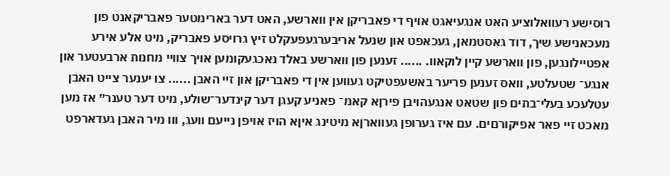רוסישע רעװאלוציע האט אנגעיאגט אויף די פאבריקן אין װארשע, האט דער בארימטער פאבריקאנט פון מעכאנישע שיך, דוד גאסטמאן, געכאפט און שנעל אריבערגעפעקלט זיץ גרויסע פאבריק, מיט אלע אירע אפטײלונגען, פון װארשע קײן לוקאװ. ...... זענען פון װארשע באלד נאכגעקומען אױך צװײ מחנות ארבעטער און אנגע־ שטעלטע, װאס זענען פריער באשעפטיקט געװען אין די פאבריקן און זײ האבן ...... צו יענער צייט האבן עטלעכע בעלי־בתים פון שטאט אנגעהויבן פירןא קאמ־ פאניע קעגן דער קינדער־שולע, מיט דער טענר״ אז מען מאכט זײ פאר אפיקורםים. עם איז גערופן געװארןא מיטינג איןא הויז אויפן נייעם װעג, ווו מיר האבן געדארפט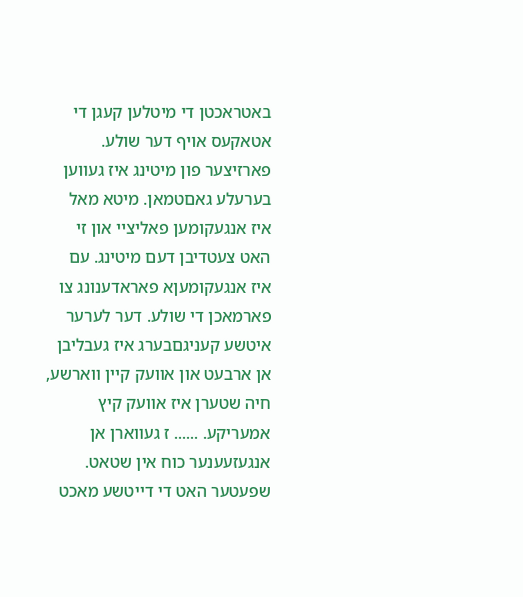באטראכטן די מיטלען קעגן די אטאקעס אויף דער שולע. פארזיצער פון מיטינג איז געװען בערעלע גאםטמאן. מיטא מאל איז אנגעקומען פאליצײ און זי האט צעטדיבן דעם מיטינג. עם איז אנגעקומעןא פאראדענונג צו פארמאכן די שולע. דער לערער איטשע קעניגםבערג איז געבליבן אן ארבעט און אװעק קײן װארשע, חיה שטערן איז אװעק קיץ אמעריקע. ...... ז געװארן אן אנגעזעענער כוח אין שטאט. שפעטער האט די דײטשע מאכט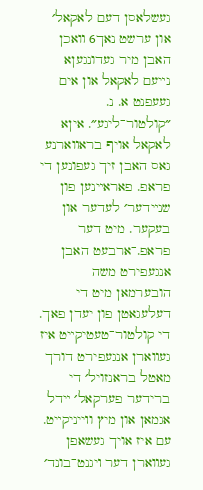געשלאסן דעם לאקאל׳ און ערשט נאך6 װאכן האבן מיר געדונגעןא נײעם לאקאל און אים געעפנט א. נ. ״קולטור־ליגע״. איןא לאקאל אויף בראװארנע גאס האבן זיך געפונען די פראפ. פאראײנען פון שנײדער׳ לעדער און בעקער. מיט דער פראפ.־ארבעט האבן אנגעפירט משה הובערמאן מיט די דעלעגאטן פון יעדן פאך. די קולטור־טעטיקײט איז געװארן אנגעפירט דורך מאטל בראנזויל׳ די ברידער פערקאל׳ ײדל אגמאן און מיץ וױיניקײט. עם איז אויך געשאפן געװארן דער ױגנט־בונד׳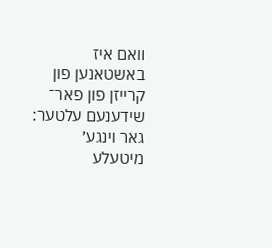װאם איז באשטאנען פון קרײזן פון פאר־ שידענעם עלטער: גאר ױנגע׳ מיטעלע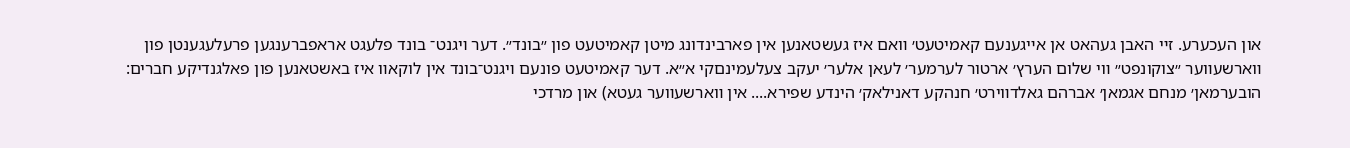און העכערע. זײ האבן געהאט אן אײגענעם קאמיטעט׳ װאם איז געשטאנען אין פארבינדונג מיטן קאמיטעט פון ״בונד״. דער ױגנט־ בונד פלעגט אראפברענגען פרעלעגענטן פון װארשעװער ״צוקונפט״ װי שלום הערץ׳ ארטור לערמער׳ לעאן אלער׳ יעקב צעלעמינםקי א״א. דער קאמיטעט פונעם ױגנט־בונד אין לוקאװ איז באשטאנען פון פאלגנדיקע חברים: הובערמאן׳ מנחם אגמאן׳ אברהם גאלדװירט׳ חנהקע דאנילאק׳ הינדע שפירא.... אין װארשעװער געטא) און מרדכי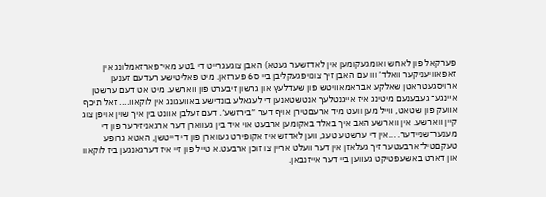פערקאל פון לאחש ואומגעקומען אין לאדזשער געטא) האבן צוגעגרײט די 1טע מאי־פארזאמלונג אין זאפאװיעניקער װאלד׳ וװ עם האבן זיך צונויפגעקליבן בײ ס6 פערזאן. מיט פאליטישע רעדעם זענען ארויסגעטראטן שאלקע אבראמאװיטש פון שעדלעץ און גרשון זיבערט פון װארשע. מיט אט דעם ערשטן אײנגע־ געבענעם מיטינג איז אײגנטלעך אנטשטאנען די לעגאלע בונדישע באװעגונג אין לוקאװ.... זאל תיכף אװעק פון שטאט, װײל מען וועט מיד ארעםטירן אויף דער ״בירזשע׳. דעם זעלבן אװנט בין איך שוין אויפן צוג קײן װארשע. אין װארשע האב איך באלד באקומען ארבעט אױ איד בין געװארן דער ארגאניזירער פון די מענער־שנײדער. ...אין די ערשטע טעג, װען לאדזש איז אקופירט געװארן פון די דייטשן, האטא גרופע טעקםטיל־ארבעטער זיך געלאזן אין דער װעלט ארײן צו זוכן ארבעט.א טײל פון זײ איז דערגאנגען ביז לוקאוו און דארט באשעפטיקט געװען בײ דער אײזנבאן.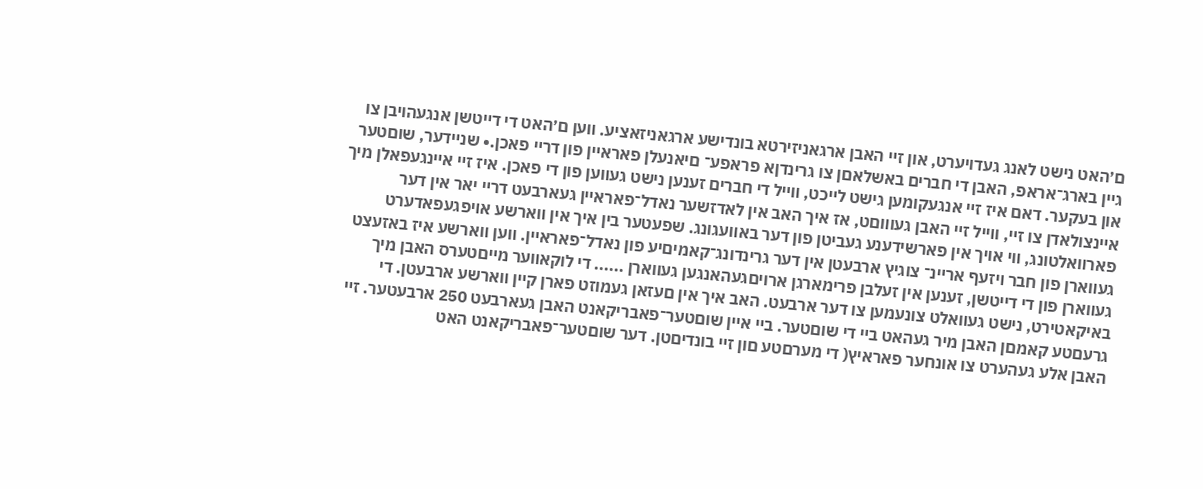ם׳האט נישט לאנג געדויערט, און זײ האבן ארגאניזירטא בונדישע ארגאניזאציע. װען ם׳האט די דײטשן אנגעהויבן צו גײן בארג־אראפ, האבן די חברים באשלאםן צו גרינדןא פראפע־ םיאנעלן פאראײן פון דרײ פאכן.• שנײדער, שוםטער און בעקער. דאם איז זײ אנגעקומען גישט לײכט, װײל די חברים זענען נישט געװען פון די פאכן. איז זײ אײנגעפאלן מיך אײנצולאדן צו זײ, וױיל זײ האבן געוװםט, אז איך האב אין לאדזשער נאדל־פאראײן געארבעט דרײ יאר אין דער פארװאלטונג, װי אויך אין פארשידענע געביטן פון דער באװעגונג. שפעטער בין איך אין װארשע אױפגעפאדערט געװארן פון חבר ױזעף ארײנ־ צוגיץ ארבעטן אין דער גרינדונג־קאמיםיע פון נאדל־פאראײן. װען װארשע איז באזעצט געװארן פון די דייטשן, זענען אין זעלבן פרימארגן ארויםגעהאנגען געווארן ...... די לוקאװער מײםטערס האבן מיך באיקאטירט, נישט געװאלט צונעמען צו דער ארבעט. האב איך אין םעזאן געמוזט פארן קײן װארשע ארבעטן. די גרעםטע קאמםן האבן מיר געהאט בײ די שוםטער. בײ אײן שוםטער־פאבריקאנט האבן געארבעט 250 ארבעטער. זײ האבן אלע געהערט צו אונחער פאראיץ( די מערםטע םון זײ בונדיםטן. דער שוםטער־פאבריקאנט האט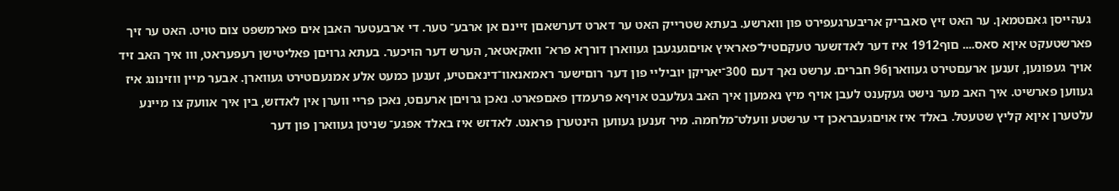געהײסן גאםטמאן. ער האט זיץ סאבריק אריבערגעפירט פון װארשע. בעתא שטרײק האט ער דארט דערשאםן זײנם אן ארבע־ טער. די ארבעטער האבן אים פארמשפט צום טויט. האט ער זיך פארשטעקט איןא סאס.... םוף1912 איז דער לאדזשער טעקםטיל־פאראיץ אויםגעגעבן געװארן דורךא פרא־ װאקאטאר, הערש דער הויכער. בעתא גרויםן פאליטישן רעפעראט, וװ איך האב זיד אויך געפונען, זענען ארעםטירט געװארן96 חברים. ערשט נאך דעם 300־יאריקן יובילײ פון דער רוםישער ראמאנאװ־דינאםטיע, זענען כמעט אלע אמנעםטירט געװארן. אבער מײן װזינונג איז געװען פארשיט. איך האב מער נישט געקענט לעבן אויף מיץ נאמעןן איך האב געלעבט אױףא פרעמדן פאםפארט. נאכן גרויםן ארעםט, נאכן פרײ װערן אין לאדזש, בין איך אװעק צו מײנע עלטערן איןא קליץ שטעטל. באלד איז אויםגעבראכן די ערשטע װעלט־מלחמה. מיר זענען געװען הינטערן פראנט. לאדזש איז באלד אפגע־ שניטן געװארן פון דער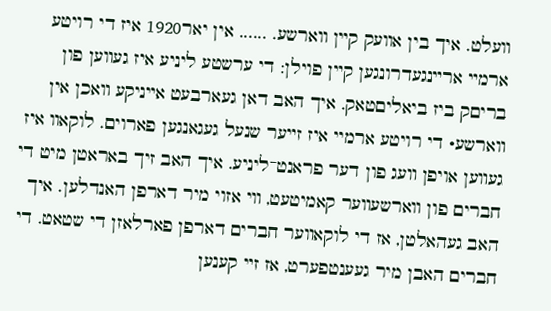װעלט. איך בין אװעק קײן װארשע. ...... אין יאר1920 איז די רויטע ארמײ ארײנגעדרונגען קײן פוילן: די ערשטע ליניע איז געװען פון בריםק ביז ביאליםטאק. איך האב דאן געארבעט אײניקע װאכן אין װארשע• די רויטע ארמיי איז זײער שנעל געגאנגען פארוים. לוקאװ איז געװען אויפן װעג פון דער פראנט־ליניע. איך האב זיך באראטן מיט די חברים פון װארשעװער קאמיטעט, װי אזוי מיר דארפן האנדלען. איך האב געהאלטן, אז די לוקאװער חברים דארפן פארלאזן די שטאט. די חברים האבן מיר געענטפערט, אז זײ קענען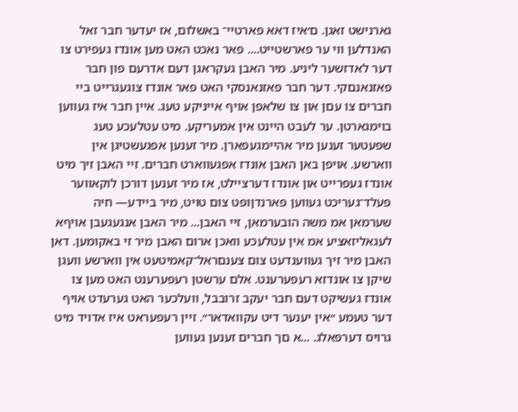גארנישט זאגן. ם׳איז דאא פארטײ־ באשלום, אז יעדער חבר זאל האנדלען װי ער פארשטײט.... פאר נאכט האט מען אונדז געפירט צו דער לאדזשער ליניע. מיר האבן געקראגן דעם אדרעם פון חבר פאזנאנםקי. דער חבר פאזנאנסקי האט פאר אונדז צוגעגרײט בײ חברים צו עםן און צו שלאפן אױף אײניקע טעג. אײן חבר איז געװען בוימגארטן. ער לעבט הײנט אין אמעריקע. מיט עטלעכע טעג שפעטער זענען מיר אהײמגעפארן. מיר זענען אפגעשטיגן אין װארשע. אויפן באן האבן אונדז אפגעװארט חברים. זײ האבן זיך מיט אונדז געפרײט און אונדז דערצײלט, אז מיר זענען דורכן לוקאװער פעלד־געריכט געװען פארנדןופט צום טויט, מיר בײדע— חיה שערמאן אמ משה הובערמאן, זײ האבן... מיר האבן אנגעגעבן אויףא לעגאליזאציע אמ אין עטלעכע װאכן ארום האבן מיר זי באקומען. דאן האבן מיר זיך געװענדעט צום צענםראל־קאמיטעט אין װארשע װעגן שיקן צו אונדזא רעפערענט. אלם ערשטן רעפערענט האט מען צו אונדז געשיקט דעם חבר יעקב זרובבל, װעלכער האט גערעדט אויף דער טעמע ״אין יענער דיט עקװאדאר״. זיין רעפעראט איז אדויד מיט גרויס דערפאלג. ...א םך חברים זענען געװען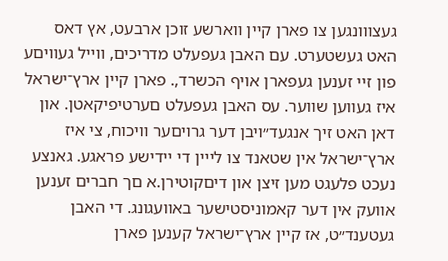געצװונגען צו פארן קײן װארשע זוכן ארבעט, אץ דאס האט געשטערט. עם האבן געפעלט מדריכים, װײל געװיםע פון זיי זענען געפארן אויף הכשרד,. פארן קײן ארץ־ישראל איז געװען שװער. עס האבן געפעלט םערטיפיקאטן. און דאן האט זיך אנגעד״ויבן דער גרויםער װיכוח, צי איז ארץ־ישראל אין שטאנד צו ליײן די ײדישע פראגע. גאנצע נעכט פלעגט מען זיצן און דיםקוטירן.א םך חברים זענען אװעק אין דער קאמוניסטישער באװעגונג. די האבן געטענד״ט, אז קײן ארץ־ישראל קענען פארן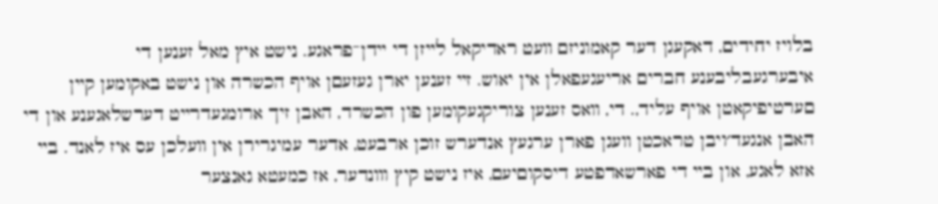בלויז יחידים, דאקעגן דער קאמוניזם װעט ראדיקאל לײזן די ײדן־פראגע. נישט איץ מאל זענען די איבערגעבליבענע חברים אריעגעפאלן אין יאוש. זײ זענען יארן געזעםן אויף הכשרה און נישט באקומען קײן םערטיפיקאטן אויף עליד,. די, װאס זענען צוריקגעקומען פון הכשרד, האבן זיך ארומגעדרײט דערשלאגענע און די האבן אנגעד׳ויבן טראכטן װעגן פארן ערגעץ אנדערש זוכן ארבעט, אדער עמיגרירן אין װעלכן עס איז לאנד. בײ אזא לאגע, און בײ די פארשאדפטע דיסקוםיעם, איז נישט קיץ וװנדער, אז כמעטא גאנצער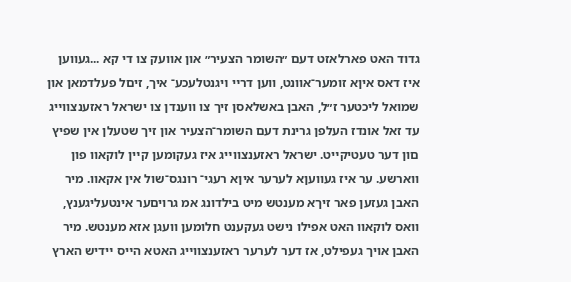גדוד האט פארלאזט דעם ״השומר הצעיר״ און אװעק צו די קא ...געװען איז דאס איןא זומער־אװנט, װען דרײ ױגנטלעכע־ איך, זיםל פעלדמאן און שמואל ליכטער ז״ל, האבן באשלאסן זיך צו װענדן צו ישראל ראזענצװײג עד זאל אונדז העלפן גרינת דעם השומר־הצעיר און זיך שטעלן אין שפיץ םון דער טעטיקײט. ישראל ראזענצװײג איז געקומען קײן לוקאװ פון װארשע. ער איז געװעןא לערער איןא רעגי־ רונגס־שול אין אקאװ. מיר האבן געזען פאר זיךא מענטש מיט בילדונג אמ גרויםער אינטעליגענץ, װאס לוקאװ האט אפילו נישט געקענט חלומען װעגן אזא מענטש. מיר האבן אויך געפילט, אז דער לערער ראזענצװײג האטא הײס ײדיש הארץ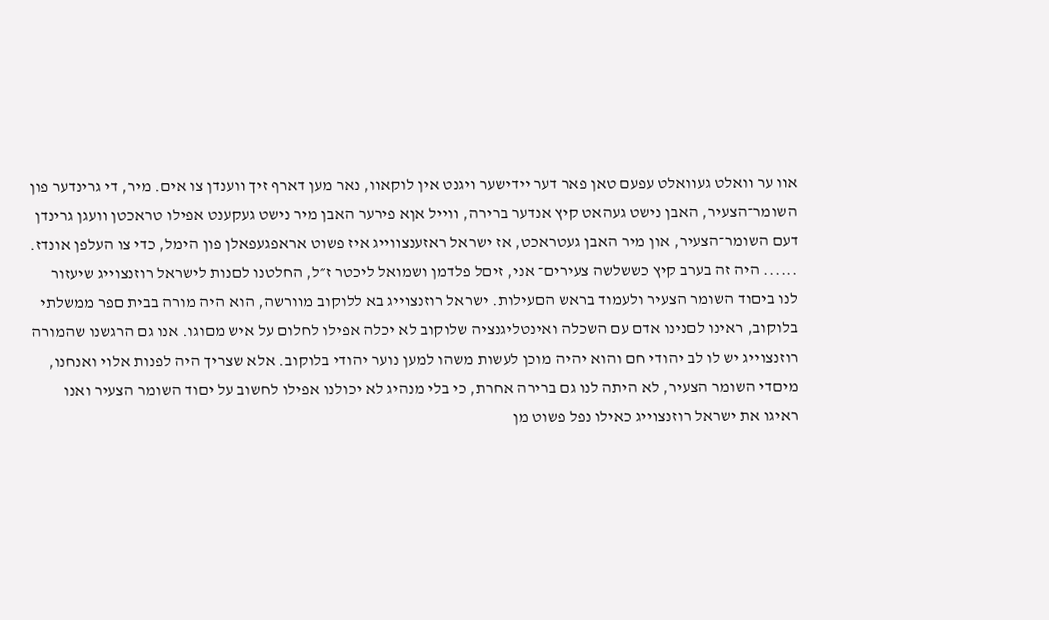אװ ער װאלט געװאלט עפעם טאן פאר דער ײדישער ױגנט אין לוקאװ, נאר מען דארף זיך װענדן צו אים. מיר, די גרינדער פון השומר־הצעיר, האבן נישט געהאט קיץ אנדער ברירה, װײל אןא פירער האבן מיר נישט געקענט אפילו טראכטן װעגן גרינדן דעם השומר־הצעיר, און מיר האבן געטראכט, אז ישראל ראזענצװייג איז פשוט אראפגעפאלן פון הימל, כדי צו העלפן אונדז. ...... היה זה בערב קיץ כששלשה צעירים־ אני, זיםל פלדמן ושמואל ליכטר ז״ל, החלטנו לםנות לישראל רוזנצוײג שיעזור לנו ביםוד השומר הצעיר ולעמוד בראש הםעילות. ישראל רוזנצױיג בא ללוקוב מװרשה, הוא היה מורה בבית םפר ממשלתי בלוקוב, ראינו לםנינו אדם עם השכלה ואינטליגנציה שלוקוב לא יכלה אפילו לחלום על איש מםוגו. אנו גם הרגשנו שהמורה רוזנצוײג יש לו לב יהודי חם והוא יהיה מוכן לעשות משהו למען נוער יהודי בלוקוב. אלא שצריך היה לפנות אלױ ואנחנו, מיםדי השומר הצעיר, לא היתה לנו גם ברירה אחרת, כי בלי מנהיג לא יכולנו אפילו לחשוב על יםוד השומר הצעיר ואנו ראיגו את ישראל רוזנצױיג כאילו נפל פשוט מן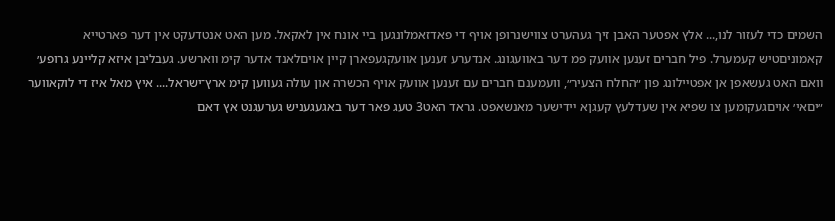השמים כדי לעזור לנו,... אלץ אפטער האבן זיך געהערט צוױשנרופן אויף די פאדזאמלונגען בײ אונח אין לאקאל. מען האט אנטדעקט אין דער פארטײא קאמוניםטיש קעמערל. פיל חברים זענען אװעק פמ דער באװעגונג. אנדערע זענען אװעקגעפארן קײן אויםלאנד אדער קימ װארשע. געבליבן איזא קלײנע גרופע׳ װאם האט געשאפן אן אפטײלונג פון ״החלח הצעיר״, װעמענם חברים עם זענען אװעק אויף הכשרה און עולה געװען קימ ארץ־ישראל.... איץ מאל איז די לוקאװער ״יםאי׳ אויםגעקומען צו שפיא אין שעדלעץ קעגןא ײדישער מאנשאפט. גראד האט3 טעג פאר דער באגעגעניש גערעגנט אץ דאם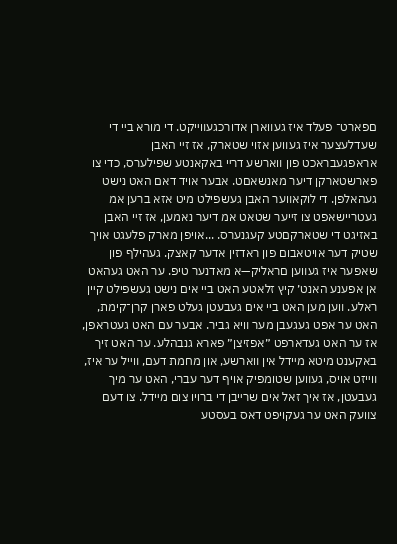םפארט־ פעלד איז געװארן אדורכגעװײקט. די מורא בײ די שעדלעצער איז געװען אזוי שטארק, אז זײ האבן אראפגעבראכט פון װארשע דרײ באקאנטע שפילערס, כדי צו פארשטארקן דיער מאנשאםט. אבער אויד דאם האט נישט געהאלפן. די לוקאװער האבן געשפילט מיט אזא ברען אמ געטרײשאפט צו זײער שטאט אמ דיער נאמען, אז זײ האבן באזיגט די שטארקםטע קעגנערס. ...אויפן מארק פלעגט אויך שטיק דער אויטאבום פון ראדזין אדער קאצק. געהילף פון שאפער איז געװען םראליק—א מאדנער טיפ. ער האט געהאט אן אפענע האנט׳ קיץ זלאטע האט בײ אים נישט געשפילט קײן ראלע. װען מען האט בײ אים געבעטן געלט פארן קרן־קימת, האט ער אפט געגעבן מער װיא גביר. אבער עם האט געטראפן, אז ער האט געדארפט ״אפזיצן״ פארא גנבהלע. ער האט זיך באקענט מיטא מײדל אין װארשע, און מחמת דעם, װײל ער איז, װײזט אויס, געװען שטומפיק אויף דער עברי, האט ער מיך געבעטן, אז איך זאל אים שרײבן די ברױו צום מײדל. צו דעם צװעק האט ער געקויפט דאס בעסטע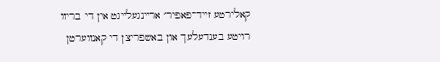קאלירטע זײד־פאפיר׳ ארײנגעלײגט אין די בריװ רויטע בענדעלעך און באשפריצן די קאנװערטן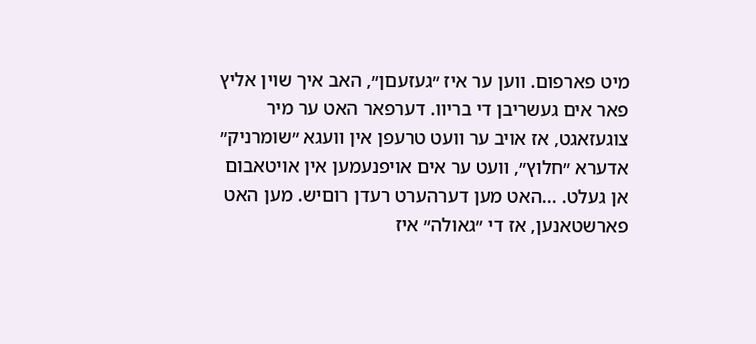מיט פארפום. װען ער איז ״געזעםן״, האב איך שוין אליץ פאר אים געשריבן די בריװ. דערפאר האט ער מיר צוגעזאגט, אז אויב ער װעט טרעפן אין װעגא ״שומרניק״ אדערא ״חלוץ״, װעט ער אים אויפנעמען אין אויטאבום אן געלט. ...האט מען דערהערט רעדן רוםיש. מען האט פארשטאנען, אז די ״גאולה״ איז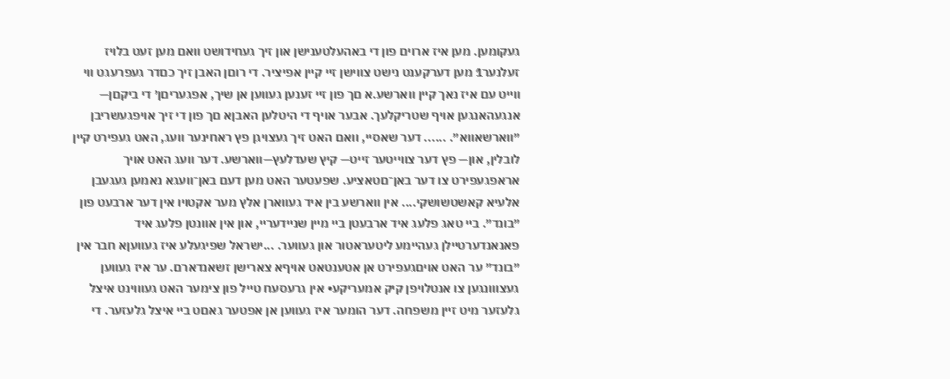געקומען. מען איז ארוים פון די באהעלטענישן און זיך געחידושט װאם מען זעט בלויז זעלנער1 מען דערקענט נישט צװישן זײ קײן אפיציר. די רוםן האבן זיך כםדר געפרעגט װי װײט עם איז נאך קײן װארשע.א םך פון זײ זענען געװען אן שיך, אפגעריםן׳ די ביקםן— אנגעהאנגען אויף שטריקלעך. אבער אויף די היטלען האבןא םך פון די זיך אויפגעשריבן ״װארשאװא״. ...... דער שאסיי, וואם האט זיך געצויגן פץ ראחינער װעג, האט געפירט קײן לובלין, און— פץ דער צוױיטער זייט— קיץ שעדלעץ—װארשע. דער װעג האט אויך אראפגעפירט צו דער באן־םטאציע. שפעטער האט מען דעם באן־װעגא נאמען געגעבן אלעיא קאשטשושקי.... אין װארשע בין איד געװארן אלץ מער אקטױו אין דער ארבעט פון ״בונד״. בײ טאג פלעג איד ארבעטן בײ מײן שנײדערײ, און אין אװנטן פלעג איד פאנאנדערטײלן געהײמע ליטעראטור און געװער. ...ישראל שפיגעלע איז געװעןא חבר אין ״בונד״ ער האט אויםגעפירט אן אטענטאט אויףא צארישן זשאנדארם. ער איז געװען געצוװנגען צו אנטלױפן קיק אמעריקע• אין גרעסעח טײל פון צימער האט געװוינט איצל גלעזער מיט זײן משפחה. דער הומער איז געװען אן אפטער גאםט בײ איצל גלעזער. די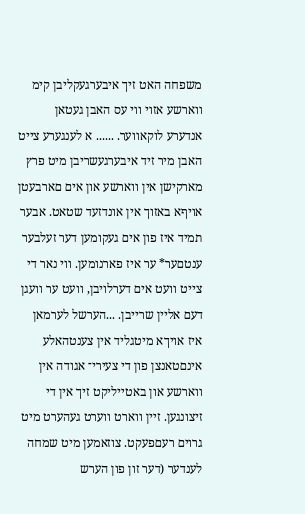משפחה האט זיך איבערגעקליבן קימ װארשע אזױ וױ עס האבן געטאן אנדערע לוקאװער. ...... א לענגערע צייט האבן מיר זיד איבערגעשריבן מיט פרץ מארקישן אין װארשע און אים םארבעטן אויףא באזוך אין אונדזעד שטאט. אבער תמיד איז פון אים געקומען דער זעלבער ענטםער* ער איז פארנומען. װי נאר די צייט װעט אים דערלויבן, װעט ער װעגן דעם אליין שרייבן. ...הערשל לערמאן איז אויךא מיטגליד אין צענטהאלע אינםטאנצן פון די צעירי־ אגודה אין װארשע און באטײליקט זיך אין די זיצונגען. זײן װארט װערט געהערט מיט גרוים רעםפעקט. צוזאמען מיט שמחה לענדער (דער זון פון הערש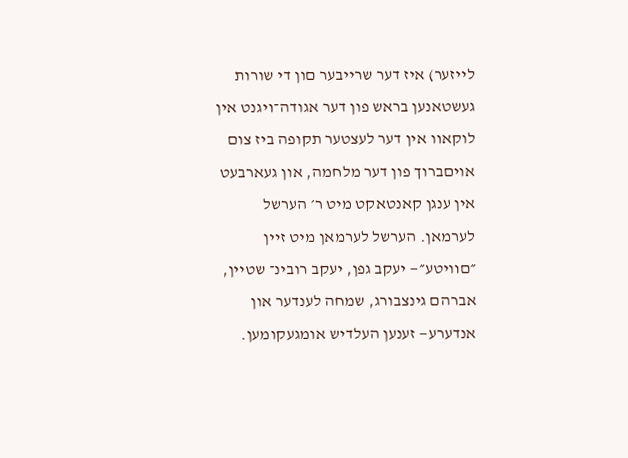לײזער) איז דער שרײבער םון די שורות געשטאנען בראש פון דער אגודה־ױגנט אין לוקאװ אין דער לעצטער תקופה ביז צום אויםברוך פון דער מלחמה, און געארבעט אין ענגן קאנטאקט מיט ר׳ הערשל לערמאן. הערשל לערמאן מיט זײן ״םװיטע״— יעקב גפן, יעקב רובינ־ שטײן, אברהם גינצבורג, שמחה לענדער און אנדערע— זענען העלדיש אומגעקומען.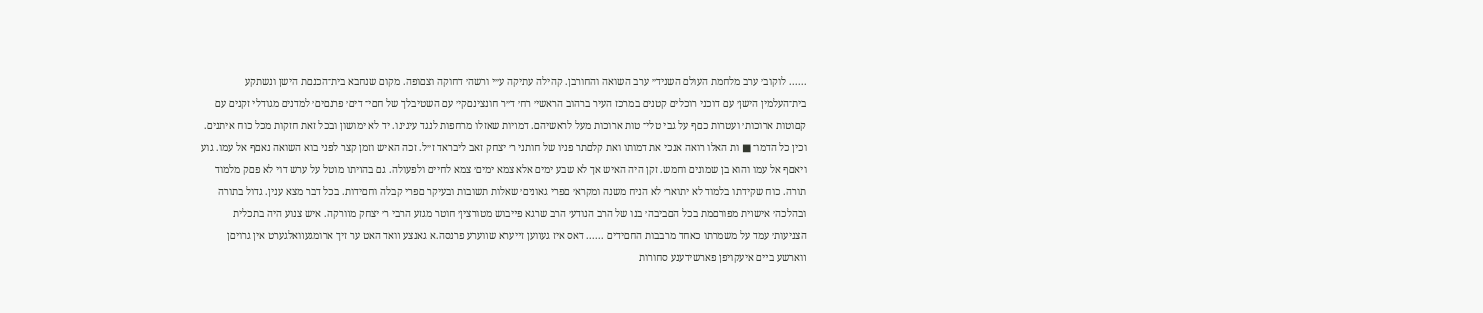...... לוקוב׳ ערב מלחמת העולם השניד״ ערב השואה והחורבן. קהילה עתיקה ע״י ורשה׳ דחוקה וצםופה. מקום שנחבא בית־הכנםת הישן ונשתקע בית־העלמין הישן׳ עם דוכני רוכלים קטנים במרכז העיר ברהוב הראשי׳ רח׳ ד״ר חונצינםקי׳ עם השטיבלך של חםי־ דים׳ פרנםים׳ למדנים מגודלי זקנים עם קםוטות ארוכות׳ ועטרות כםף על גבי טלי־ טות ארוכות מעל לראשיהם. דמױות שאזלו מרחפות לנגד עיגינו. יד לא ימושון ובכל זאת חזקות מכל כוח איתנים. וכין כל הדמו־ ■ ות האלו רואה אנכי את דמותו ואת קלםתר פניו של חותני ר׳ יצחק זאב ליבראד ז״ל. זכה האיש וזמן קצר לפני בוא השואה נאםף אל עמו. גוע ויאםף אל עמו והוא בן שמונים וחמש. זקן היה האיש אך לא שבע ימים אלא צמא ימים׳ צמא לחיים ולפעולה. גם בהױתו מוטל על ערש דוי לא פםק מלמוד תורה. כוח שקידתו בלמוד לא יתואר׳ לא הניח משנה ומקרא׳ םפרי גאונים׳ שאלות תשובות ובעיקר םפרי קבלה וחםידות. בכל דבר מצא ענין. גדול בתורה ובהלכה׳ אישױת מפורםמת בכל הםביבה׳ בנו של הרב הנודע׳ הרב שרגא פײבוש מטורצין׳ חוטר מגזע הרבי ר׳ יצחק מװרקה. איש צנוע היה בתכלית הצניעות׳ עמד על משמרתו כאחד מרבבות החםידים ...... דאס איז געװען זײערא שװערע פרנסה.א גאנצע װאד האט ער זיך ארומגעװאלגערט אין גרויםן װארשע בײם איעקויפן פארשידענע סחורות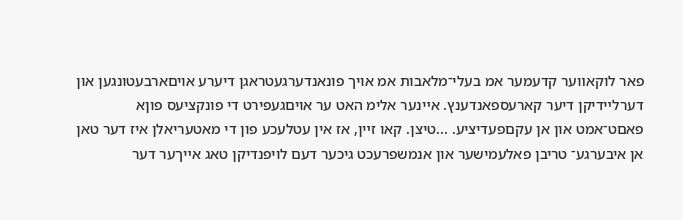פאר לוקאװער קדעמער אמ בעלי־מלאבות אמ אויך פונאנדערגעטראגן דיערע אויםארבעטונגען און דערלײדיקן דיער קארעספאנדענץ. אײנער אלימ האט ער אויםגעפירט די פונקציעס פוןא פאםט־אמט און אן עקםפעדיציע. ...טיצן. קאו זײן, אז אין עטלעכע פון די מאטעריאלן איז דער טאן אן איבערגע־ טריבן פאלעמישער און אנמשפרעכט גיכער דעם לויפנדיקן טאג אײךער דער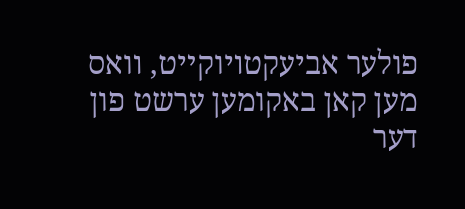פולער אביעקטױוקײט, װאס מען קאן באקומען ערשט פון דער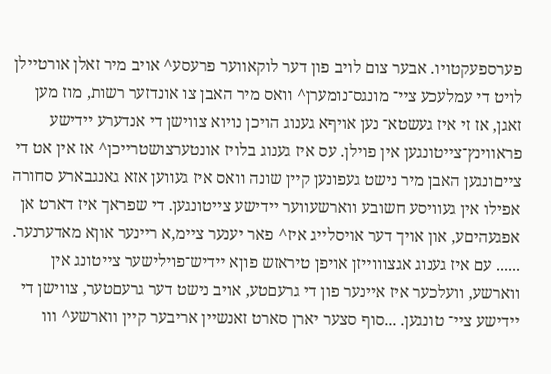פערספעקטױו. אבער צום לויב פון דער לוקאװער פרעסע^ אויב מיר זאלן אורטײלן לויט די עמלעכע צײ־ מונגס־נומערן^ װאס מיר האבן צו אונדזער רשות, מוז מען זאגן, אז זי איז געשטא־ נען אויףא גענוג הויכן נױוא צװישן די אנדערע ײדישע פראװינץ־צײטונגען אין פוילן. עס איז גענוג בלויז אונטערצושטרײכן^ אז אין אט די צײםונגען האבן מיר נישט געפונען קײן שונה װאס איז געװען אזא גאנגבארע סחורה אפילו אין געװיסע חשובע װארשעװער יידישע צײטונגען. די שפראך איז דארט אן אפגעהיםע, און אויך דער אויסלײג איז^ פאר יענער צײמ,א רײנער אוןא מאדערנער. ...... עם איז גענוג אגצװוײזן אויפן טיראזש פוןא ײדיש־פוילישער צײטונג אין װארשע, װעלכער איז אײנער פון די גרעםטע, אויב נישט דער גרעםטער, צװישן די ײדישע צײ־ טונגען. ...סוף סצער יארן סארט זאנשײן אריבער קײן װארשע^ װו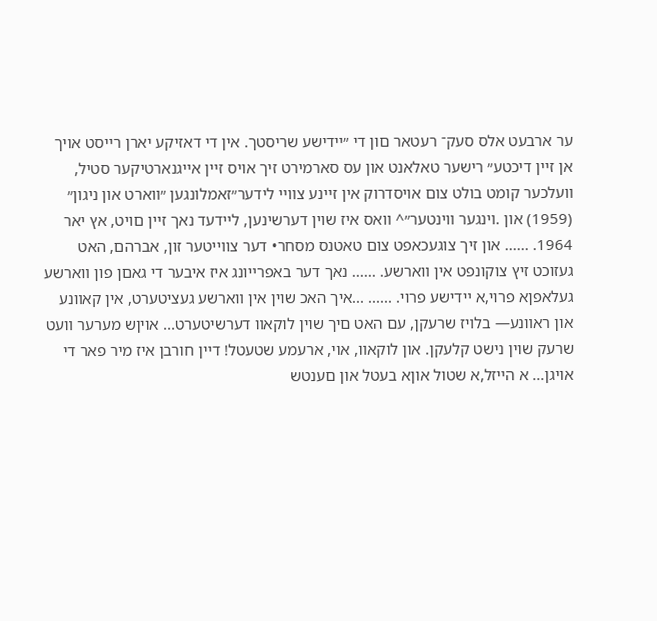ער ארבעט אלס סעק־ רעטאר םון די ״ײדישע שריסטך. אין די דאזיקע יארן רײסט אויך אן זײן דיכטע״ רישער טאלאנט און עס סארמירט זיך אויס זײן אײגנארטיקער סטיל, װעלכער קומט בולט צום אויסדרוק אין זײנע צװײ לידער״זאמלונגען ״װארט און ניגון״ (1959) און .ױנגער װינטער״^ װאס איז שוין דערשינען, לײדעד נאך זײן םויט, אץ יאר 1964. ...... און זיך צוגעכאפט צום טאטנס מסחר• דער צוױיטער זון, אברהם, האט געזוכט זיץ צוקונפט אין װארשע. ...... נאך דער באפרײונג איז איבער די גאםן פון װארשע געלאפןא פרוי,א ײדישע פרוי. ...... ...איך האכ שוין אין װארשע געציטערט, אין קאװנע און ראװנע— בלױז שרעקן, עם האט םיך שוין לוקאװ דערשיטערט... אויןש מערער װעט שרעק שוין נישט קלעקן. און לוקאװ, אוי, ארעמע שטעטל! דײן חורבן איז מיר פאר די אויגן... א הײזל,א שטול אוןא בעטל און םענטש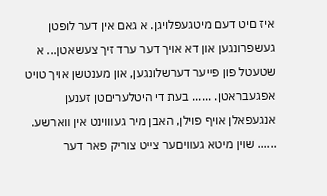איז םיט דעם מיטגעפלויגן. א גאם אין דער לופטן געשפרונגען און דא אויך דער ערד זיך צעשאטן... א שטעטל פון פײער דערשלונגען, און מענטשן אויך טויט אפגעבראטן. ...... בעת די היטלעריםטן זענען אנגעפאלן אויף פוילן, האבן מיר געװוינט אין װארשע. ...... שוין מיטא געװיםער צײט צוריק פאר דער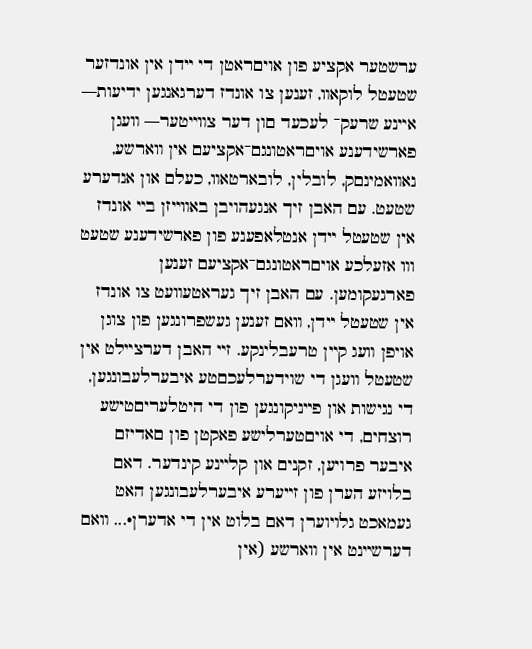ערשטער אקציע פון אויםראטן די ײדן אין אונדזער שטעטל לוקאװ, זענען צו אונדז דערגאנגען ידיעות— אײנע שרעק־ לעכעד םון דער צװײטער— װעגן פארשידענע אויםראטונגם־אקציעם אין װארשע, נאװאמינםק, לובלין, לובארטאװ, כעלם און אנדערע שטעט. עם האבן זיך אנגעהויבן באװײזן בײ אונדז אין שטעטל ײדן אנטלאפענע פון פארשידענע שטעט וװ אזעלכע אויםראטונגם־אקציעם זענען פארגעקומען. עם האבן זיך געראטעװעט צו אונדז אין שטעטל ײדן, װאם זענען געשפרונגען פון צוגן אויפן װעג קײן טרעבלינקע. זײ האבן דערצײלט אין שטעטל װעגן די שוידערלעכםטע איבערלעבונגען, די נגישות און פײניקונגען פון די היטלעריםטישע רוצחים, די אויםטערלישע פאקטן פון םאדיזם איבער פרויען, זקנים און קלײנע קינדער. דאם בלויזע הערן פון זײערע איבערלעבונגען האט געמאכט גלױוערן דאם בלוט אין די אדערן•... װאם דערשײנט אין װארשע (אין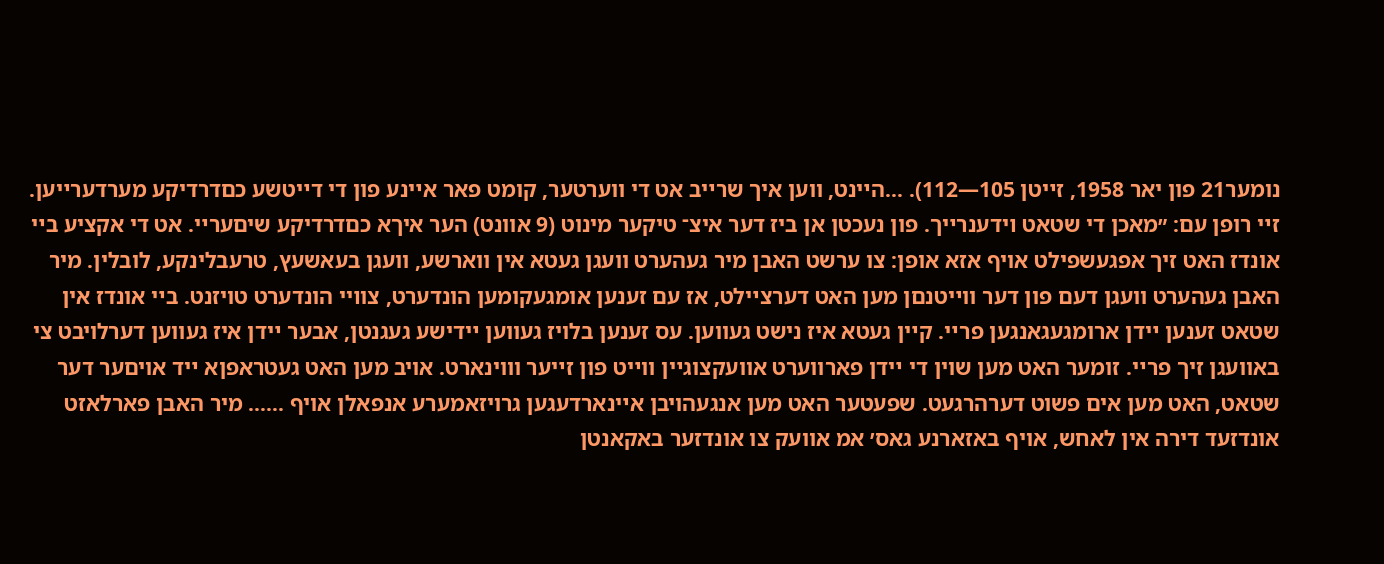נומער21 פון יאר 1958, זײטן 105—112). ...הײנט, װען איך שרײב אט די װערטער, קומט פאר אײנע פון די דײטשע כםדרדיקע מערדערײען. זײ רופן עם: ״מאכן די שטאט ױדענרײך. פון נעכטן אן ביז דער איצ־ טיקער מינוט (9 אװנט) הער איךא כםדרדיקע שיםערײ. אט די אקציע בײ אונדז האט זיך אפגעשפילט אויף אזא אופן: צו ערשט האבן מיר געהערט װעגן געטא אין װארשע, װעגן בעאשעץ, טרעבלינקע, לובלין. מיר האבן געהערט װעגן דעם פון דער װײטנםן מען האט דערצײלט, אז עם זענען אומגעקומען הונדערט, צוױי הונדערט טויזנט. בײ אונדז אין שטאט זענען ײדן ארומגעגאנגען פרײ. קײן געטא איז נישט געװען. עס זענען בלויז געװען ײדישע געגנטן, אבער ײדן איז געװען דערלויבט צי באװעגן זיך פרײ. זומער האט מען שוין די ײדן פארװערט אװעקצוגײן װײט פון זײער וװינארט. אויב מען האט געטראפןא ײד אויםער דער שטאט, האט מען אים פשוט דערהרגעט. שפעטער האט מען אנגעהויבן אײנארדעגען גרויזאמערע אנפאלן אויף ...... מיר האבן פארלאזט אונדזעד דירה אין לאחש, אויף באזארנע גאס׳ אמ אװעק צו אונדזער באקאנטן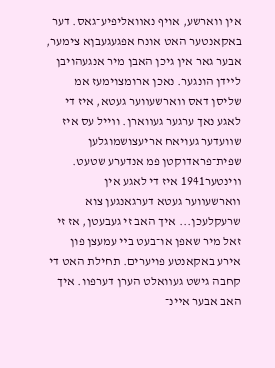אין װארשע, אויף נאװאליפיע־גאס. דער באקאנטער האט אונח אפגעגעבןא צימער, אבער גאר אין גיכן האבן מיר אנגעהויבן לײדן הונגער. נאכן ארומצוימעז אמ שליסן דאס װארשעװער געטא, איז די לאגע נאך ערגער געװארן. וױיל עס איז שװעדער געויאח אריעצושמוגלען שפית־פראדוקטן פמ אנדערע שטעט. װינטער1941 איז די לאגע אין װארשעװער געטא דערגאנגען צוא שרעקלעכן... איך האב זי געבעטן, אז זי זאל מיר שאפן או־בעט בײ עמעצן פון אירע באקאנטע פויערים. תחילת האט די קחבה גישט געװאלט הערן דערפװ. איך האב אבער אײנ־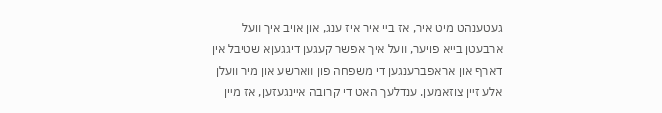געטענהט מיט איר, אז בײ איר איז ענג, און אויב איך װעל ארבעטן בײא פויער, װעל איך אפשר קעגען דיגגעןא שטיבל אין דארף און אראפברענגען די משפחה פון װארשע און מיר װעלן אלע זײן צוזאמען. ענדלעך האט די קרובה אײנגעזען, אז מײן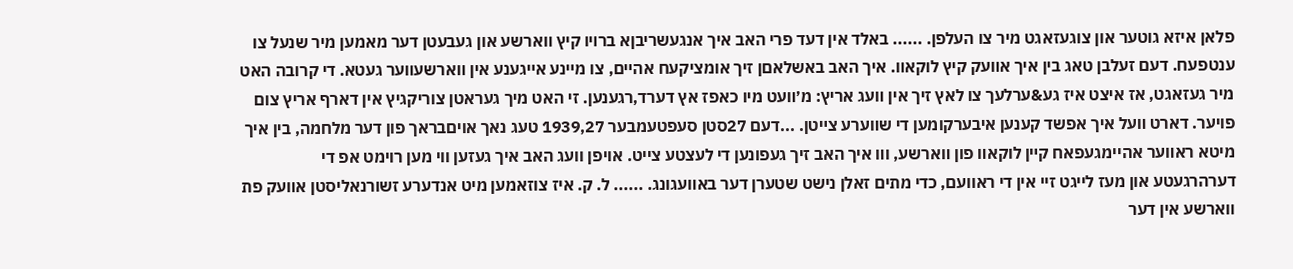פלאן איזא גוטער און צוגעזאגט מיר צו העלפן. ...... באלד אין דעד פרי האב איך אנגעשריבןא ברױו קיץ װארשע און געבעטן דער מאמען מיר שנעל צו ענטפעח. דעם זעלבן טאג בין איך אװעק קיץ לוקאװ. איך האב באשלאםן זיך אומציקעח אהײם, צו מײנע אײגענע אין װארשעװער געטא. די קרובה האט מיר געזאגט, אז איצט איז גע&ערלעך צו לאץ זיך אין װעג אריץ: מ׳װעט מיו כאפז אץ דערד,רגענען. זי האט מיך געראטן צוריקגיץ אין דארף אריץ צום פויער. דארט װעל איך אפשד קענען איבערקומען די שװערע צײטן. ...דעם 27סטן סעפטעמבער 1939,27 טעג נאך אויםבראך פון דער מלחמה, בין איך מיטא ראװער אהיימגעפאח קײן לוקאװ פון װארשע, וװ איך האב זיך געפונען די לעצטע צייט. אויפן וועג האב איך געזען ווי מען רוימט אפ די דערהרגעטע און מעז לייגט זיי אין די ראוועם, כדי מתים זאלן נישט שטערן דער באװעגונג. ...... ל. ק. איז צוזאמען מיט אנדערע זשורנאליסטן אװעק פת װארשע אין דער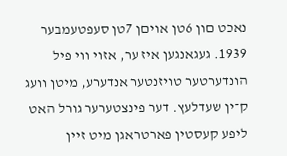נאכט םון 6טן אויםן 7טן סעפטעמבער 1939. געגאנגען איז ער, אזוי װי פיל הונדערטער טויזנטער אנדערע, מיטן וועג ק־ין שעדלעץ. דער פינצטערער גורל האט ליפע קעסטין פארטראגן מיט זײן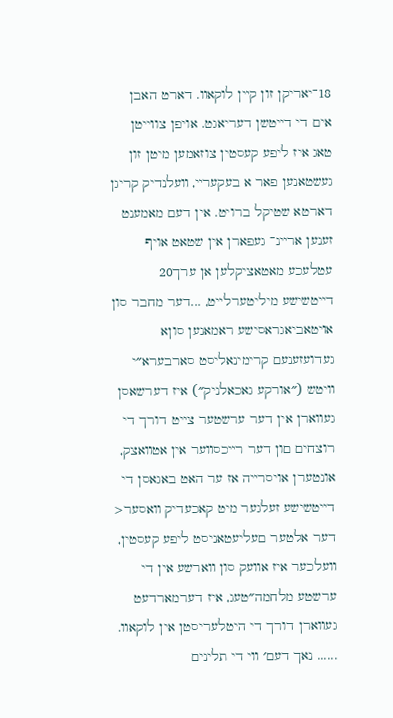18־יאריקן זון קײן לוקאװ. דארט האבן אים די דײטשן דעריאגט. אויפן צוױיטן טאג איז ליפע קעסטין צוזאמען מיטן זון געשטאנען פאר א בעקערײ, װעלנדיק קריגן דארטא שטיקל ברויט. אין דעם מאמענט זענען ארײנ־ געפארן אין שטאט אויף עטלעכע מאטאציקלען אן ערך20 דײטשישע מיליטערלײט, ...דער מחבר סון אױטאביאגראסישע ראמאנען סוןא געדועזענעם קרימינאליסט סארבערא״י װיטש (״אורקע גאכאלניק״) איז דערשאסן געװארן אין דער ערשטער צײט דורך די רוצחים םון דער רײכסװער אין אטװאצק, אונטערן אויסרײה אז ער האט באגאסן די דײטשישע זעלגער מיט קאכעדיק װאסער< דער אלטער םעליעטאניסט ליפע קעסטין, װעלכער איז אװעק סון װארשע אין די ערשטע מלחמה״טעג, איז דערמארדעט געװארן דורך די היטלעריסטן אין לוקאװ. ...... נאך דעם׳ װי די תלינים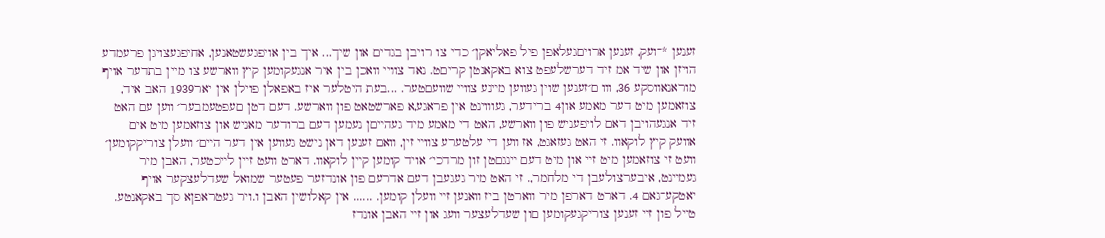זענען *־ועק, זענען ארויםגעלאפן פיל פאליאקן׳ כדי צו רויבן בגדים און שיך... איך בין אויפגעשטאנען, אחיפגעצויגן פרעמדע הויזן און שיד אמ זיד דערשלעפט צוא באקאנטן קריםט. נאד צוױי װאכן בין איר אנגעקומען קיץ װארשע צו מיין בתדער אויף מוראנאװסקע 36, וװ ם׳זענען שוין געװען מײנע צװײ שװעםטער. ...בעת היטלער איז באפאלן פוילן אין יאר1939 האב איד, צוזאמען מיט דער מאמע און4 ברידער, געוװינט אין פראגע,א פארשטאט פון װארשע. דעם דטן םעפטעמבער׳ װען עם האט זיד אנגעהויבן דאם לויפעניש פון װארשע, האט די מאמע מיד געהײםן נעמען דעם ברודער מאניש און צוזאמען מיט אים אװעק קיץ לוקאװ. זי האט געזאגט, אז װען די עלטערע צװײ זין, װאם זענען דאן נישט געװען אין דער הײם׳ װעלן צוריקקומען׳ װעט זי צוזאמען מיט זײ און מיט דעם ײנגםטן זון מרדכי׳ אויד קומען קײן לוקאװ. דארט װעט זײן לײכטער, האבן מיר געמײנט, איבערצולעבן די מלחמר,. זי האט מיר געגעבן דעם אדרעם פון אונדזער פעטער שמואל שעדלעצקער אויף יאטקע־גאם 4. דארט דארפן מיר װארטן ביז װאנען זײ װעלן קומען. ...... אין קאלושין האבן ו.ויר געטראפןא סך באקאנטע. טײל פון זײ זענען צוריקגעקומען םון שעדלעצער װעג און זײ האבן אונדז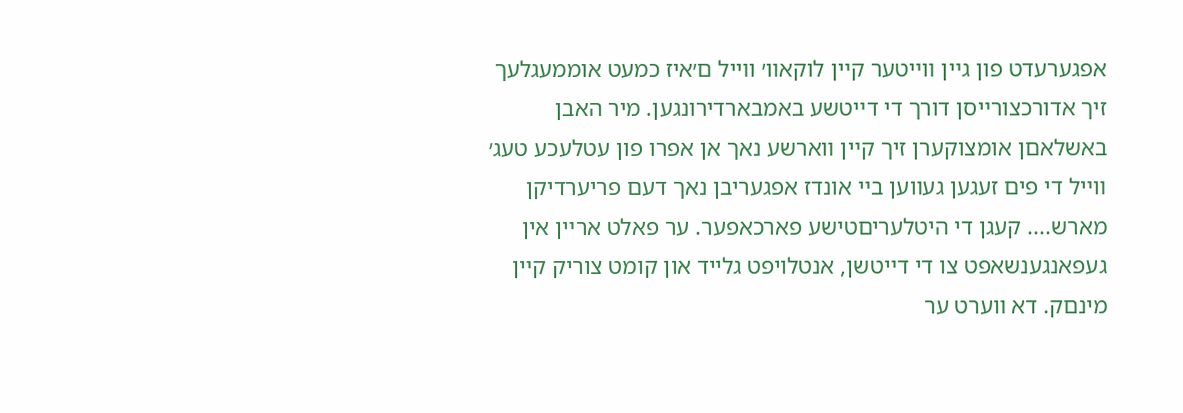אפגערעדט פון גײן װײטער קײן לוקאװ׳ וױיל ם׳איז כמעט אוממעגלעך זיך אדורכצורײסן דורך די דײטשע באמבארדירונגען. מיר האבן באשלאםן אומצוקערן זיך קײן װארשע נאך אן אפרו פון עטלעכע טעג׳ װײל די פים זעגען געװען בײ אונדז אפגעריבן נאך דעם פריערדיקן מארש.... קעגן די היטלעריםטישע פארכאפער. ער פאלט ארײן אין געפאנגענשאפט צו די דײטשן, אנטלויפט גלייד און קומט צוריק קײן מינםק. דא װערט ער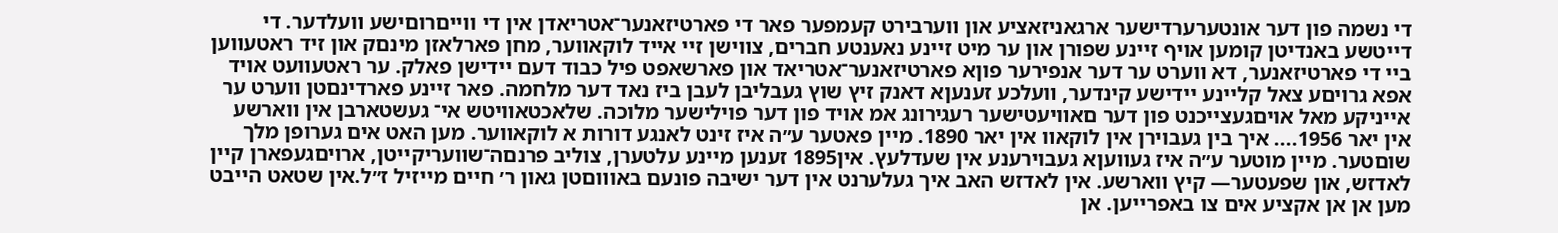די נשמה פון דער אונטערערדישער ארגאניזאציע און װערבירט קעמפער פאר די פארטיזאנער־אטריאדן אין די וױיםרוםישע װעלדער. די דײטשע באנדיטן קומען אויף זײנע שפורן און ער מיט זײנע נאענטע חברים, צװישן זײ אייד לוקאװער, מחן פארלאזן מינםק און זיד ראטעװען בײ די פארטיזאנער, דא װערט ער דער אנפירער פוןא פארטיזאנער־אטריאד און פארשאפט פיל כבוד דעם ײדישן פאלק. ער ראטעװעט אויד אפא גרויםע צאל קלײנע ײדישע קינדער, װעלכע זענעןא דאנק זיץ שוץ געבליבן לעבן ביז נאד דער מלחמה. פאר זײנע פארדינםטן װערט ער אײניקע מאל אויםגעצײכנט פון דער םאװיעטישער רעגירונג אמ אויד פון דער פוילישער מלוכה. שלאכטאװיטש אי־ געשטארבן אין װארשע אין יאר 1956.... איך בין געבוירן אין לוקאװ אין יאר 1890. מײן פאטער ע״ה איז זינט לאנגע דורות א לוקאװער. מען האט אים גערופן מלך שוםטער. מײן מוטער ע״ה איז געװעןא געבוירענע אין שעדלעץ. אין1895 זענען מײנע עלטערן, צוליב פרנםה־שװעריקײטן, ארויםגעפארן קײן לאדזש, און שפעטער— קיץ װארשע. אין לאדזש האב איך געלערנט אין דער ישיבה פונעם באוװםטן גאון ר׳ חײם מײזיל ז״ל.אין שטאט הײבט מען אן אן אקציע אים צו באפרײען. אן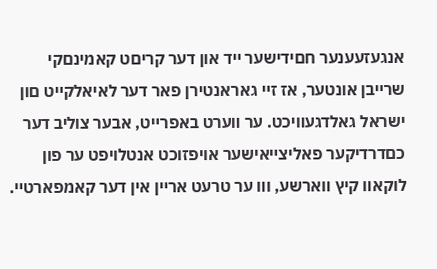אנגעזעענער חםידישער ײד און דער קריםט קאמינםקי שרײבן אונטער, אז זײ גאראנטירן פאר דער לאיאלקײט םון ישראל גאלדגעװיכט. ער װערט באפרײט, אבער צוליב דער כםדרדיקער פאליצײאישער אויפזוכט אנטלויפט ער פון לוקאװ קיץ װארשע, וװ ער טרעט ארײן אין דער קאמפארטײ.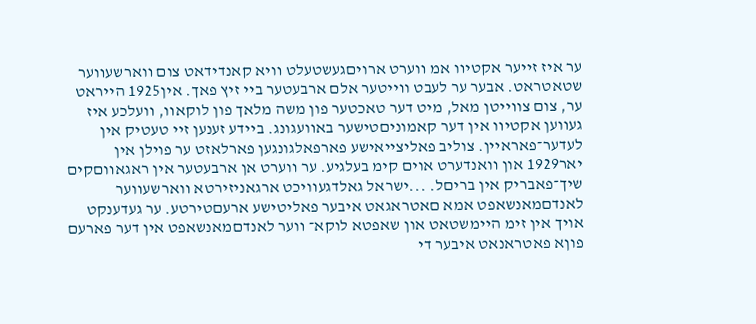ער איז זײער אקטיװ אמ װערט ארויםגעשטעלט װיא קאנדידאט צום װארשעװער שטאטראט. אבער ער לעבט וױיטער אלם ארבעטער בײ זיץ פאך. אין1925 הײראט ער, צום צוױיטן מאל, מיט דער טאכטער פון משה מלאך פון לוקאװ, װעלכע איז געװען אקטיװ אין דער קאמוניםטישער באװעגונג. בײדע זענען זײ טעטיק אין לעדער־פאראײן. צוליב פאליצייאישע פארפאלגונגען פארלאזט ער פוילן אין יאר1929 און װאנדערט אוים קימ בעלגיע. ער װערט אן ארבעטער אין ראגאװםקים שיך־פאבריק אין בריםל. ...ישראל גאלדגעװיכט ארגאניזירטא װארשעװער לאנדםמאנשאפט אמא םאטראגאט איבער פאליטישע ארעםטירטע. ער געדענקט אויך אין זימ הײמשטאט און שאפטא לוקא־ װער לאנדםמאנשאפט אין דער פארעם פוןא פאטראנאט איבער די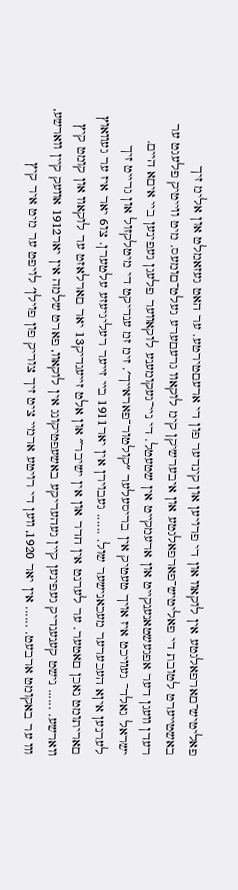פאליטיש־םארפאלגטע אין לוקאװ און די פרויען און קינדער פון די ארעםטירטע. ער האט געזאמלט און אלימ זיך באשטײערט לטובת די פאליטיש־פארפאלגטע און איבערשיקן קימ לוקאװ גרעםערע געלט־םומעס. מיט וױיטיק פלעגט ער רעדן װעגן דער אפגעשטאנענקײט און ארעמקײט אין שטעטל. די נײ־געקומענע לוקאװער פלעגן געפינען בײ איםא הײם. ישראל גאלד־ געװיכט איז אויך טעטיק אין בריסעלער ״קולטור־פאראײך׳. זימ זמ ענדיקט די מיטלקזול און גרײט זיך לערנען איןא העכערער מעכאנישער שול. ...... געבוירן אין יאר1911 בײ זײער רעליגיעזע עלטערן. צו6 יאר איז ער געװאוץ םאריתומט נאכן םאטער. ער לערנט אין חדר און אין ישיבר״ און אלט זײעגדיק13 יאר םארלאזט ער לוקאװ און קומט קיץ װארשע. ...... נישט קענענדיק געפינען קײן געהעריקע באשעפטיקונג אין לוקאװ, פארט שלמה אין יאר1912 אװעק קײן װארשע, וװ ער באקומט ארבעט. ...... אין יאר 1920, װען די רויטע ארמײ ציט זיך צוריק פון פוילן׳ לויפט ער מיט איר קיץ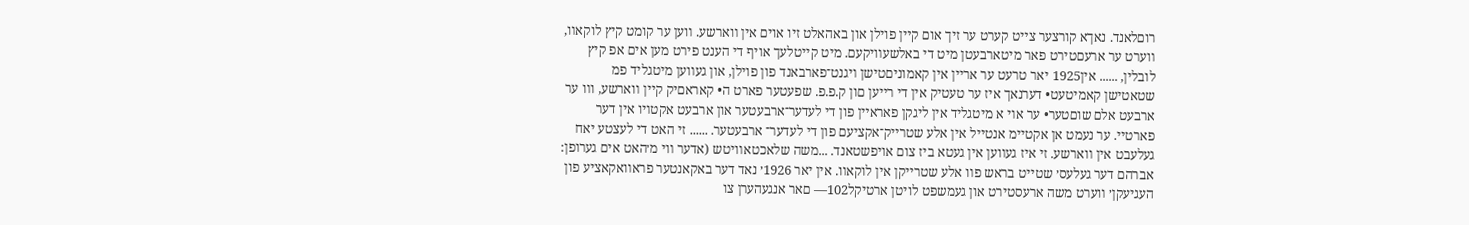רוםלאנד. נאךא קורצער צײט קערט ער זיך אום קײן פוילן און באהאלט זיו אוים אין װארשע. װען ער קומט קיץ לוקאװ, װערט ער ארעםטירט פאר מיטארבעטן מיט די באלשעװיקעם. מיט קייטלעך אויף די הענט פירט מען אים אפ קיץ לובלין, ...... אין1925 יאר טרעט ער אריין אין קאמוניםטישן ױגנט־פארבאנד פון פוילן, און געװען מיטגליד פמ שטאטישן קאמיטעט• דערנאך איז ער טעטיק אין די רײען םון ק.פ.פ. שפעטער פארט ה• קאראםיק קײן װארשע, וװ ער ארבעט אלם שוםטער• ער אױ א מיטגליד אין ליגקן פאראײן פון די לעדער־ארבעטער און ארבעט אקטױו אין דער פארטײ. ער נעמט אן אקטיימ אנטײל אין אלע שטרײק־אקציעם פון די לעדער־ ארבעטער. ...... זי האט די לעצטע יאח געלעבט אין װארשע. זי איז געװען אין געטא ביז צום אויפשטאנד. ...משה שלאכטאװיטש (אדער װי מ׳האט אים גערופן: אברהם דער געלעס׳ שטײט בראש פװ אלע שטרײקן אין לוקאװ. אין יאר 1926׳ נאד דער באקאנטער פראװאקאציע פון העגיעקן׳ װערט משה ארעסטירט און געמשפט לויטן ארטיקל102— םאר אנגעהערן צו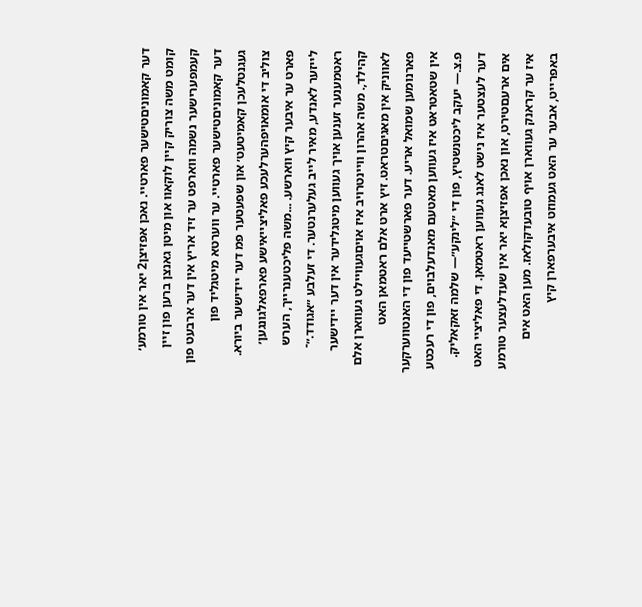דער קאמוניםטישער פארטײ. נאכן אפזיצן2 יאר אין טורמע׳ קומט משה צוריק קײן לוקאװ און מיטן גאנצן ברען פון זײן קעמפערישער נשמה װארפט ער זיד אריץ אין דער ארבעט פון דער קאמוניםטישער פארטײ. ער װערטא מיטגליד פון געגנטלעכן קאמיטעט׳ און שפעטער פמ דער ײדישער ביורא. צוליב די אומאויפהערלעכע פאליצײאישע פארפאלגונגען׳ פארט ער איבער קיץ װארשע. ...משה פליכטענרײך, הערש לײזער לאנדע, מאיר לײב געלערנטער. די זעלבע ״אגודד.״־ ראטמענער זענען אויך געװען מיטגלידער אין דער ײדישער קהילד,. משה אהרון װײנטרויב איז אויםגעװיילט געװארן אלם לאװניק אין מאגיםטראט. זיץ ארט אלם ראטמאן האט פארנומען שמואל אריע. דער פארשטייעד פון די האנטװערקער אין שטאטראט איז געװען מאטעם מאנדעלבוים, פון די רעכטע פ.צ.— יעקב ליכטנשטיץ, פון די ״לינקע״— שלמה זאקאליק. דער לעצטער איז נישט לאנג געװען ראטמאן. די פאליציי האט אים ארעםטירט, און נאכן אפזיצןא יאר אין שעדלעצער טורמע איז ער קראנק געװארן אויף טובעדקולאז. מען האט אים באפרײט, אבער ער האט געמוזט איבערפארן קיץ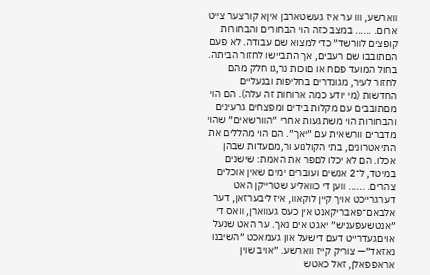װארשע, וװ ער איז געשטארבן איןא קורצער צײט ארום. ...... במצב כזה הױ הבחורים והבחורות קופצים לװרשד״ כדי למצוא שם עבודה. לא פעם הםתובבו שם רעבים, אך התבײשו לחזור הביתה. בחול המועד פםח או םוכות נר,גו חלק מהם לחזור לעיר, מגונדרים בחליפות ובנעלײם החדשות (מי יודע כמה ארוחות זה עלה). הם הױ מםתובבים עם מקלות בידים ומפצחים גרעינים והבחורות הױ משתגעות אחרי ״הװרשאים״ שהױ מדברים װרשאית עם ״יאך״. הם הױ מהללים את התיאטרונים, בתי הקולנוע ור,מםעדות שבהן אכלו. הם לא יכלו לםפר את האמת: שישנים במיטד, ל־2 אנשים ועוברים ימים שאין אוכלים צהרים. ...... װען די כװאליע שטרײקן האט דערגרײכט אויך קײן לוקאװ, איז ליבערזאן, דער אלבאם־פאבריקאנט אין כעס געװארן, װאס די ״אנטשעפעניש״ יאגט אים נאך. ער האט שנעל אויםגעדרײט דעם דישעל און געמאכט ״השיבנו נאזאד״— צוריק קײז װארשע. ״אויב שוין אראפפאלן, זאל כאטש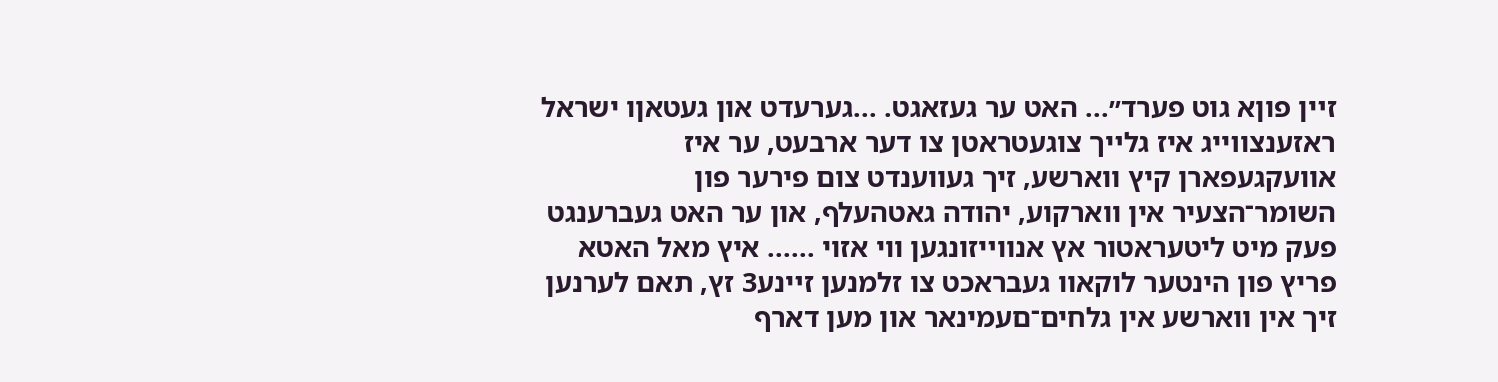זײן פוןא גוט פערד״... האט ער געזאגט. ...גערעדט און געטאןו ישראל ראזענצוױיג איז גלײך צוגעטראטן צו דער ארבעט, ער איז אװעקגעפארן קיץ װארשע, זיך געװענדט צום פירער פון השומר־הצעיר אין ווארקוע, יהודה גאטהעלף, און ער האט געברענגט פעק מיט ליטעראטור אץ אנװײזונגען ווי אזוי ...... איץ מאל האטא פריץ פון הינטער לוקאװ געבראכט צו זלמנען זײנע3 זץ, תאם לערנען זיך אין װארשע אין גלחים־םעמינאר און מען דארף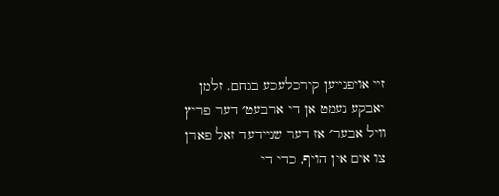זײ אויפנײען קירכלעכע בגחם. זלמן יאבקע נעמט אן די ארבעט׳ דער פריץ װיל אבער׳ אז דער שנײדעד זאל פארן צו אים אין הויף, כדי די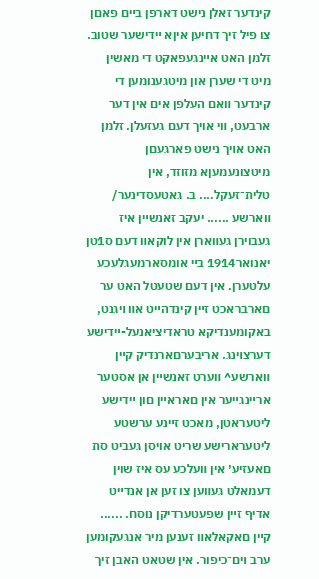קינדער זאלן נישט דארפן בײם פאםן צו פיל זיך דחיען איןא ײדישער שטוב. זלמן האט אײנגעפאקט די מאשין מיט די שערן און מיטגענומען די קינדער װאם העלפן אים אין דער ארבעט, װי אויך דעם געזעלן. זלמן האט אױך נישט פארגעםן מיטצונעמעןא מזוזד, אין טלית־זעקל.... ב. גאטעסדינער/ װארשע ...... יעקב זאנשײן איז געבוירן געװארן אין לוקאװ דעם ס1טן יאנואר1914 בײ אומסארמעגלעכע עלטערן. אין דעם שטעטל האט ער םארבראכט זײן קינדהײט אװ ױגנט, באקומענדיקא טראדיציאנעל-ײדישע דערצױנג. אריבערםארנדיק קײן װארשע^ װערט זאנשײן אן אסטער ארײנגײער אין םאראײן םון ײדישע ליטעראטן, מאכט זײנע ערשטע ליטערארישע שריט אויסן געביט סת םאעזיע׳ אין װעלכע עס איז שוין דעמאלט געװען צו זען אן אנדײט אדיף זײן שפעטערדיקן נוסח. ...... קײן םאקאלאװ זענען מיר אנגעקומען ערב ױם־כיפור. אין שטאט האבן זיך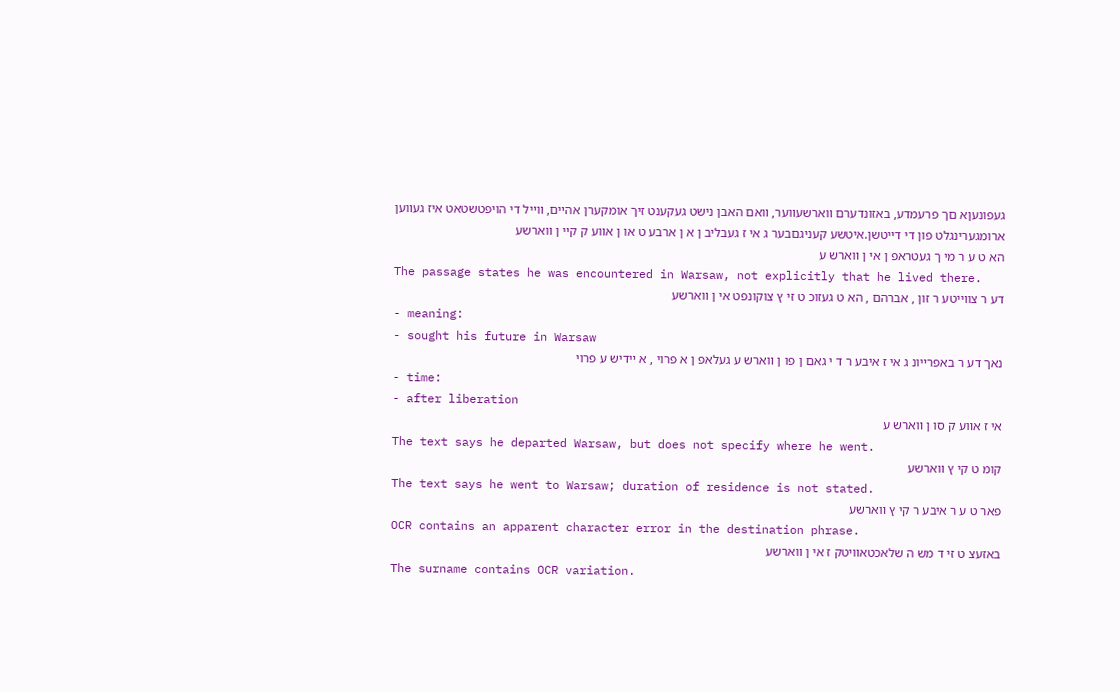געפונעןא םך פרעמדע, באזונדערם װארשעװער, װאם האבן נישט געקענט זיך אומקערן אהײם, װײל די הויפטשטאט איז געװען ארומגערינגלט פון די דײטשן.איטשע קעניגםבער ג אי ז געבליב ן א ן ארבע ט או ן אװע ק קײ ן װארשע
הא ט ע ר מי ך געטראפ ן אי ן װארש ע
The passage states he was encountered in Warsaw, not explicitly that he lived there.
דע ר צוױיטע ר זון , אברהם , הא ט געזוכ ט זי ץ צוקונפט אי ן װארשע
- meaning:
- sought his future in Warsaw
נאך דע ר באפרײונ ג אי ז איבע ר ד י גאם ן פו ן װארש ע געלאפ ן א פרוי , א ײדיש ע פרוי
- time:
- after liberation
אי ז אװע ק סו ן װארש ע
The text says he departed Warsaw, but does not specify where he went.
קומ ט קי ץ װארשע
The text says he went to Warsaw; duration of residence is not stated.
פאר ט ע ר איבע ר קי ץ װארשע
OCR contains an apparent character error in the destination phrase.
באזעצ ט זי ד מש ה שלאכטאװיטק ז אי ן װארשע
The surname contains OCR variation.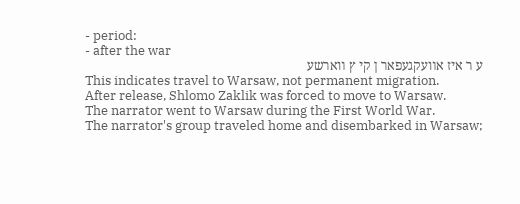- period:
- after the war
ע ר איז אװעקגעפאר ן קי ץ װארשע
This indicates travel to Warsaw, not permanent migration.
After release, Shlomo Zaklik was forced to move to Warsaw.
The narrator went to Warsaw during the First World War.
The narrator's group traveled home and disembarked in Warsaw;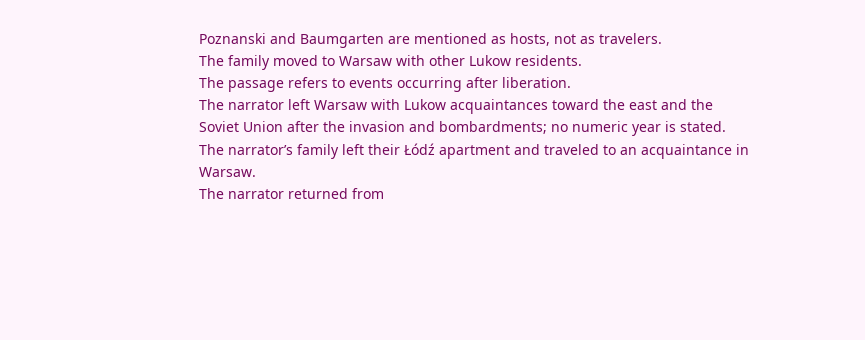Poznanski and Baumgarten are mentioned as hosts, not as travelers.
The family moved to Warsaw with other Lukow residents.
The passage refers to events occurring after liberation.
The narrator left Warsaw with Lukow acquaintances toward the east and the Soviet Union after the invasion and bombardments; no numeric year is stated.
The narrator’s family left their Łódź apartment and traveled to an acquaintance in Warsaw.
The narrator returned from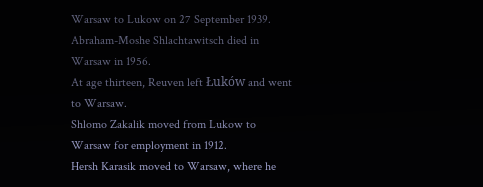Warsaw to Lukow on 27 September 1939.
Abraham-Moshe Shlachtawitsch died in Warsaw in 1956.
At age thirteen, Reuven left Łuków and went to Warsaw.
Shlomo Zakalik moved from Lukow to Warsaw for employment in 1912.
Hersh Karasik moved to Warsaw, where he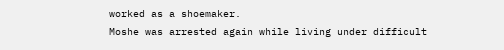worked as a shoemaker.
Moshe was arrested again while living under difficult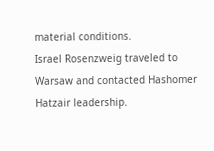material conditions.
Israel Rosenzweig traveled to Warsaw and contacted Hashomer Hatzair leadership.